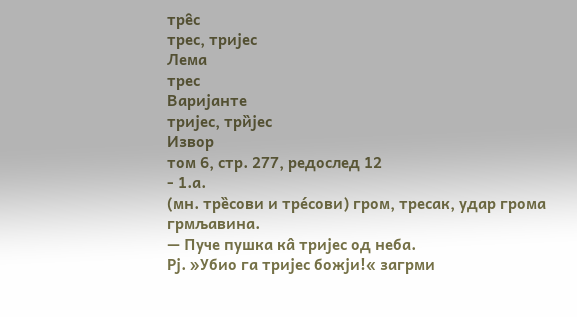тре̑с
трес, тријес
Лема
трес
Варијанте
тријес, три̏јес
Извор
том 6, стр. 277, редослед 12
- 1.а.
(мн. тре̏сови и тре́сови) гром, тресак, удар грома грмљавина.
— Пуче пушка ка̂ тријес од неба.
Рј. »Убио га тријес божји!« загрми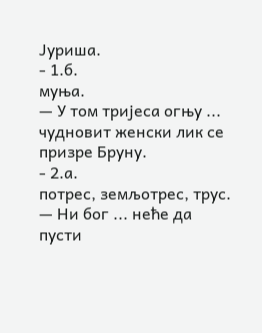Јуриша.
- 1.б.
муња.
— У том тријеса огњу ... чудновит женски лик се призре Бруну.
- 2.а.
потрес, земљотрес, трус.
— Ни бог ... неће да пусти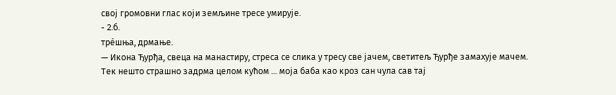свој громовни глас који земљине тресе умирује.
- 2.б.
тре́шња, дрмање.
— Икона Ђурђа, свеца на манастиру, стреса се слика у тресу све јачем, светитељ Ђурђе замахује мачем.
Тек нешто страшно задрма целом кућом ... моја баба као кроз сан чула сав тај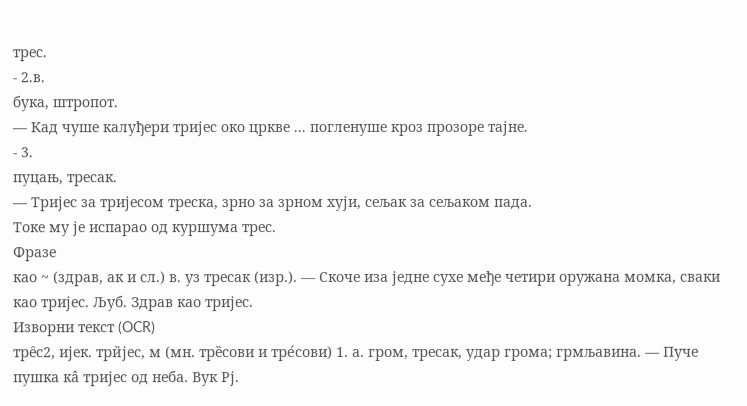трес.
- 2.в.
бука, штропот.
— Кад чуше калуђери тријес око цркве ... погленуше кроз прозоре тајне.
- 3.
пуцањ, тресак.
— Тријес за тријесом треска, зрно за зрном хуји, сељак за сељаком пада.
Токе му је испарао од куршума трес.
Фразе
као ~ (здрав, ак и сл.) в. уз тресак (изр.). — Скоче иза једне сухе међе четири оружана момка, сваки као тријес. Љуб. Здрав као тријес.
Изворни текст (OCR)
тре̑с2, ијек. три̏јес, м (мн. тре̏сови и тре́сови) 1. а. гром, тресак, удар грома; грмљавина. — Пуче пушка ка̂ тријес од неба. Вук Рј.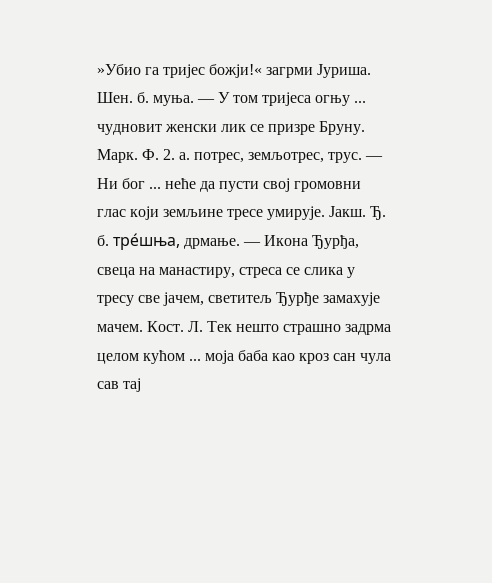»Убио га тријес божји!« загрми Јуриша. Шен. б. муња. — У том тријеса огњу ... чудновит женски лик се призре Бруну. Марк. Ф. 2. а. потрес, земљотрес, трус. — Ни бог ... неће да пусти свој громовни глас који земљине тресе умирује. Јакш. Ђ. б. тре́шња, дрмање. — Икона Ђурђа, свеца на манастиру, стреса се слика у тресу све јачем, светитељ Ђурђе замахује мачем. Кост. Л. Тек нешто страшно задрма целом кућом ... моја баба као кроз сан чула сав тај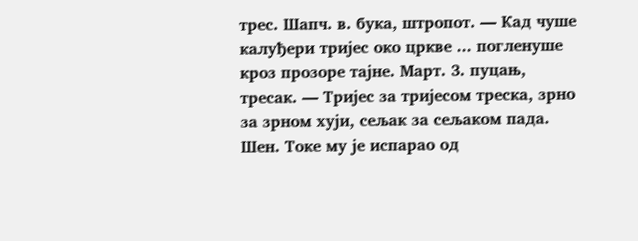трес. Шапч. в. бука, штропот. — Кад чуше калуђери тријес око цркве ... погленуше кроз прозоре тајне. Март. 3. пуцањ, тресак. — Тријес за тријесом треска, зрно за зрном хуји, сељак за сељаком пада. Шен. Токе му је испарао од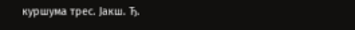куршума трес. Јакш. Ђ.